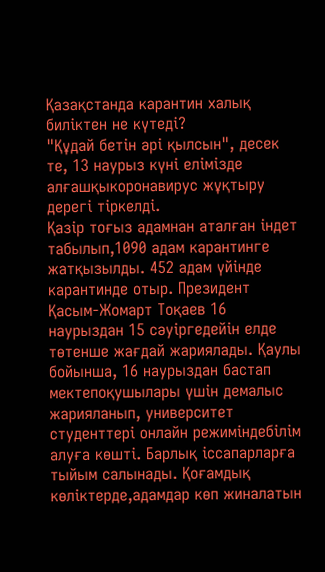Қазақстанда карантин халық биліктен не күтеді?
"Құдай бетін әрі қылсын", десек те, 13 наурыз күні елімізде алғашқыкоронавирус жұқтыру дерегі тіркелді.
Қазір тоғыз адамнан аталған індет табылып,1090 адам карантинге жатқызылды. 452 адам үйінде карантинде отыр. Президент Қасым-Жомарт Тоқаев 16 наурыздан 15 сәуіргедейін елде төтенше жағдай жариялады. Қаулы бойынша, 16 наурыздан бастап мектепоқушылары үшін демалыс жарияланып, университет студенттері онлайн режиміндебілім алуға көшті. Барлық іссапарларға тыйым салынады. Қоғамдық көліктерде,адамдар көп жиналатын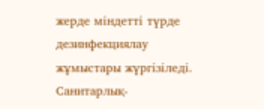жерде міндетті түрде дезинфекциялау жұмыстары жүргізіледі. Санитарлық-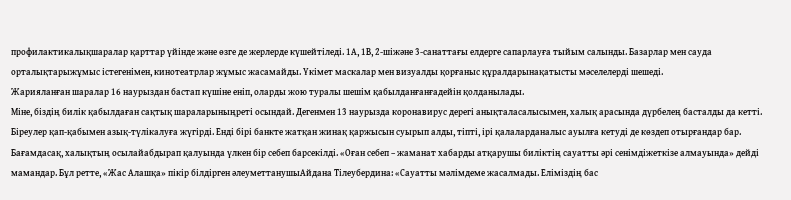профилактикалықшаралар қарттар үйінде және өзге де жерлерде күшейтіледі. 1А, 1В, 2-шіжәне 3-санаттағы елдерге сапарлауға тыйым салынды. Базарлар мен сауда орталықтарыжұмыс істегенімен, кинотеатрлар жұмыс жасамайды. Үкімет маскалар мен визуалды қорғаныс құралдарынақатысты мәселелерді шешеді.
Жарияланған шаралар 16 наурыздан бастап күшіне еніп, оларды жою туралы шешім қабылданғанғадейін қолданылады.
Міне, біздің билік қабылдаған сақтық шараларыныңреті осындай. Дегенмен 13 наурызда коронавирус дерегі анықталасалысымен, халық арасында дүрбелең басталды да кетті. Біреулер қап-қабымен азық-түлікалуға жүгірді. Енді бірі банкте жатқан жинақ қаржысын суырып алды, тіпті, ірі қалаларданалыс ауылға кетуді де көздеп отырғандар бар. Бағамдасақ, халықтың осылайабдырап қалуында үлкен бір себеп барсекілді. «Оған себеп – жаманат хабарды атқарушы биліктің сауатты әрі сенімдіжеткізе алмауында» дейді мамандар. Бұл ретте, «Жас Алашқа» пікір білдірген әлеуметтанушыАйдана Тілеубердина: «Сауатты мәлімдеме жасалмады. Еліміздің бас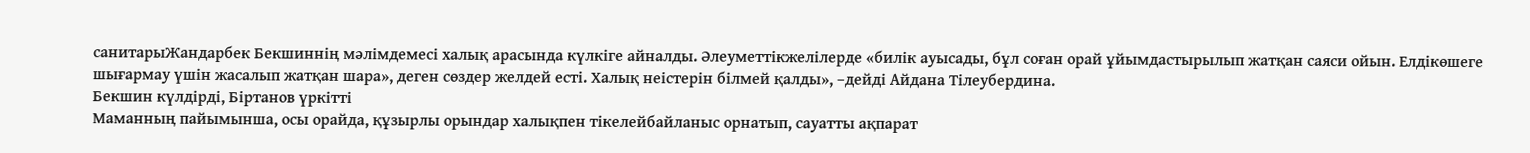санитарыЖандарбек Бекшиннің мәлімдемесі халық арасында күлкіге айналды. Әлеуметтікжелілерде «билік ауысады, бұл соған орай ұйымдастырылып жатқан саяси ойын. Елдікөшеге шығармау үшін жасалып жатқан шара», деген сөздер желдей есті. Халық неістерін білмей қалды», –дейді Айдана Тілеубердина.
Бекшин күлдірді, Біртанов үркітті
Маманның пайымынша, осы орайда, құзырлы орындар халықпен тікелейбайланыс орнатып, сауатты ақпарат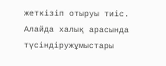жеткізіп отыруы тиіс. Алайда халық арасында түсіндіружұмыстары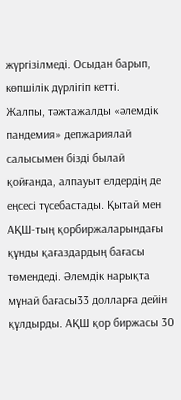жүргізілмеді. Осыдан барып, көпшілік дүрлігіп кетті.
Жалпы, тәжтажалды «әлемдік пандемия» депжариялай салысымен бізді былай қойғанда, алпауыт елдердің де еңсесі түсебастады. Қытай мен АҚШ-тың қорбиржаларындағы құнды қағаздардың бағасы төмендеді. Әлемдік нарықта мұнай бағасы33 долларға дейін құлдырды. АҚШ қор биржасы 30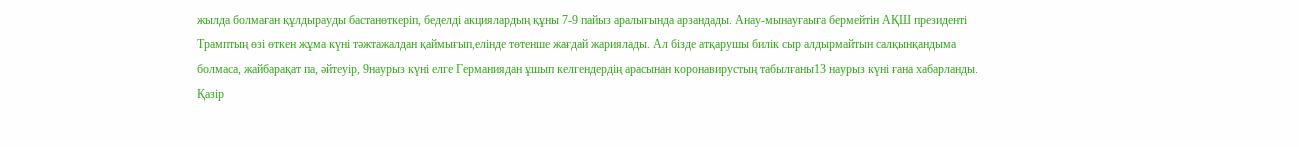жылда болмаған құлдырауды бастанөткеріп, беделді акциялардың құны 7-9 пайыз аралығында арзандады. Анау-мынауғаыға бермейтін АҚШ президенті Трамптың өзі өткен жұма күні тәжтажалдан қаймығып,елінде төтенше жағдай жариялады. Ал бізде атқарушы билік сыр алдырмайтын салқынқандыма болмаса, жайбарақат па, әйтеуір, 9наурыз күні елге Германиядан ұшып келгендердің арасынан коронавирустың табылғаны13 наурыз күні ғана хабарланды. Қазір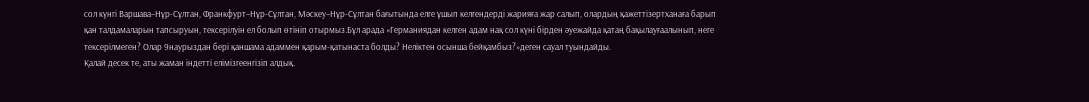сол күнгі Варшава–Нұр-Сұлтан, Франкфурт–Нұр-Сұлтан, Мәскеу–Нұр-Сұлтан бағытында елге ұшып келгендерді жарияға жар салып, олардың қажеттізертханаға барып қан талдамаларын тапсыруын, тексерілуін ел болып өтініп отырмыз.Бұл арада «Германиядан келген адам нақ сол күні бірден әуежайда қатаң бақылауғаалынып, неге тексерілмеген? Олар 9наурыздан бері қаншама адаммен қарым-қатынаста болды? Неліктен осынша бейқамбыз?»деген сауал туындайды.
Қалай десек те, аты жаман індетті елімізгеенгізіп алдық.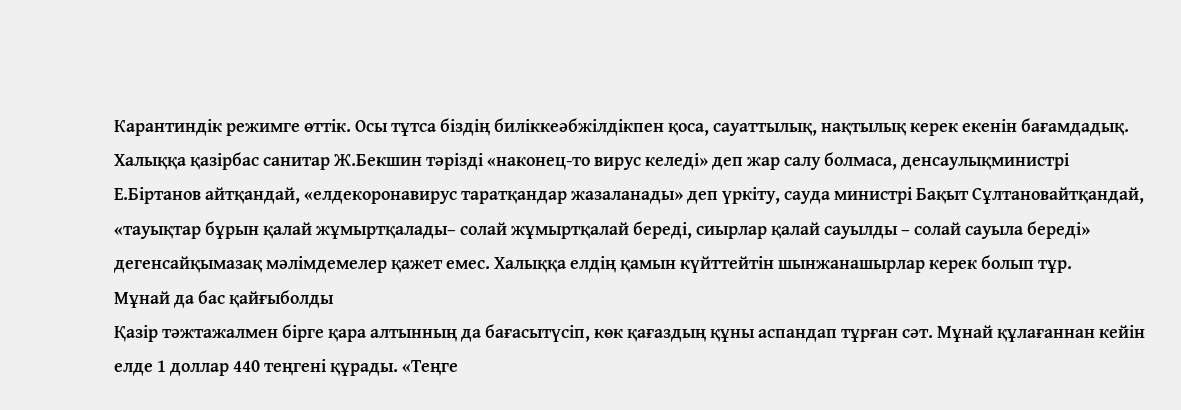Карантиндік режимге өттік. Осы тұтса біздің биліккеәбжілдікпен қоса, сауаттылық, нақтылық керек екенін бағамдадық. Халыққа қазірбас санитар Ж.Бекшин тәрізді «наконец-то вирус келеді» деп жар салу болмаса, денсаулықминистрі Е.Біртанов айтқандай, «елдекоронавирус таратқандар жазаланады» деп үркіту, сауда министрі Бақыт Сұлтановайтқандай, «тауықтар бұрын қалай жұмыртқалады– солай жұмыртқалай береді, сиырлар қалай сауылды – солай сауыла береді» дегенсайқымазақ мәлімдемелер қажет емес. Халыққа елдің қамын күйттейтін шынжанашырлар керек болып тұр.
Мұнай да бас қайғыболды
Қазір тәжтажалмен бірге қара алтынның да бағасытүсіп, көк қағаздың құны аспандап тұрған сәт. Мұнай құлағаннан кейін елде 1 доллар 440 теңгені құрады. «Теңге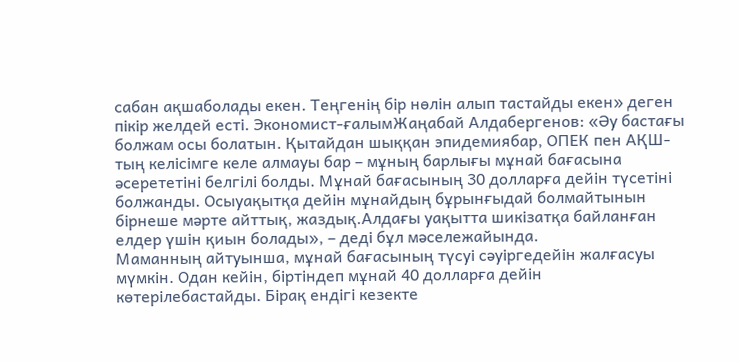сабан ақшаболады екен. Теңгенің бір нөлін алып тастайды екен» деген пікір желдей есті. Экономист-ғалымЖаңабай Алдабергенов: «Әу бастағы болжам осы болатын. Қытайдан шыққан эпидемиябар, ОПЕК пен АҚШ-тың келісімге келе алмауы бар – мұның барлығы мұнай бағасына әсерететіні белгілі болды. Мұнай бағасының 30 долларға дейін түсетіні болжанды. Осыуақытқа дейін мұнайдың бұрынғыдай болмайтынын бірнеше мәрте айттық, жаздық.Алдағы уақытта шикізатқа байланған елдер үшін қиын болады», – деді бұл мәсележайында.
Маманның айтуынша, мұнай бағасының түсуі сәуіргедейін жалғасуы мүмкін. Одан кейін, біртіндеп мұнай 40 долларға дейін көтерілебастайды. Бірақ ендігі кезекте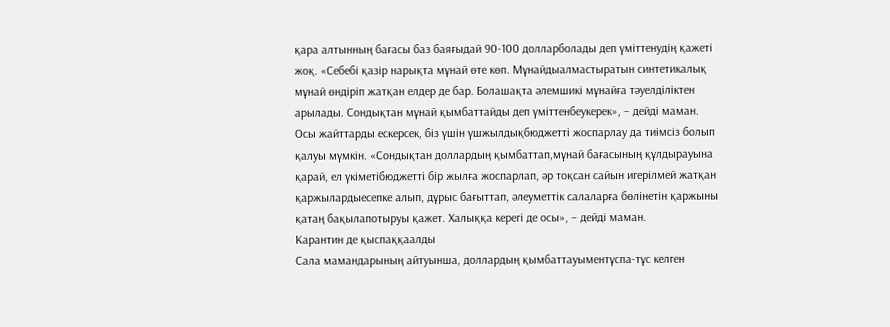қара алтынның бағасы баз баяғыдай 90-100 долларболады деп үміттенудің қажеті жоқ. «Себебі қазір нарықта мұнай өте көп. Мұнайдыалмастыратын синтетикалық мұнай өндіріп жатқан елдер де бар. Болашақта әлемшикі мұнайға тәуелділіктен арылады. Сондықтан мұнай қымбаттайды деп үміттенбеукерек», – дейді маман.
Осы жайттарды ескерсек, біз үшін үшжылдықбюджетті жоспарлау да тиімсіз болып қалуы мүмкін. «Сондықтан доллардың қымбаттап,мұнай бағасының құлдырауына қарай, ел үкіметібюджетті бір жылға жоспарлап, әр тоқсан сайын игерілмей жатқан қаржылардыесепке алып, дұрыс бағыттап, әлеуметтік салаларға бөлінетін қаржыны қатаң бақылапотыруы қажет. Халыққа керегі де осы», – дейді маман.
Карантин де қыспаққаалды
Сала мамандарының айтуынша, доллардың қымбаттауыментұспа-тұс келген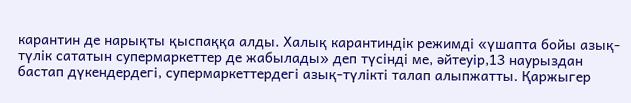карантин де нарықты қыспаққа алды. Халық карантиндік режимді «үшапта бойы азық-түлік сататын супермаркеттер де жабылады» деп түсінді ме, әйтеуір,13 наурыздан бастап дүкендердегі, супермаркеттердегі азық-түлікті талап алыпжатты. Қаржыгер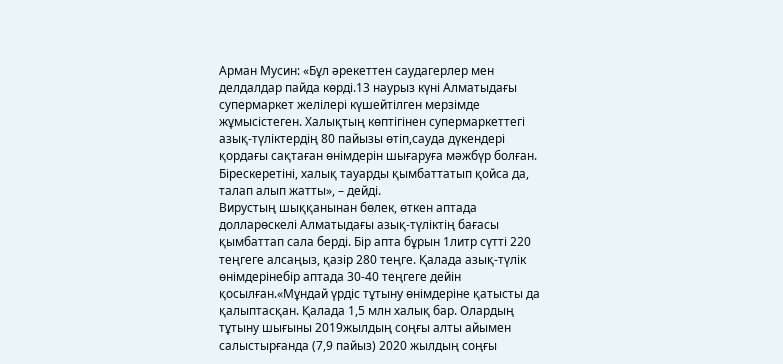Арман Мусин: «Бұл әрекеттен саудагерлер мен делдалдар пайда көрді.13 наурыз күні Алматыдағы супермаркет желілері күшейтілген мерзімде жұмысістеген. Халықтың көптігінен супермаркеттегі азық-түліктердің 80 пайызы өтіп,сауда дүкендері қордағы сақтаған өнімдерін шығаруға мәжбүр болған. Бірескеретіні, халық тауарды қымбаттатып қойса да, талап алып жатты», – дейді.
Вирустың шыққанынан бөлек, өткен аптада долларөскелі Алматыдағы азық-түліктің бағасы қымбаттап сала берді. Бір апта бұрын 1литр сүтті 220 теңгеге алсаңыз, қазір 280 теңге. Қалада азық-түлік өнімдерінебір аптада 30-40 теңгеге дейін қосылған.«Мұндай үрдіс тұтыну өнімдеріне қатысты да қалыптасқан. Қалада 1,5 млн халық бар. Олардың тұтыну шығыны 2019жылдың соңғы алты айымен салыстырғанда (7,9 пайыз) 2020 жылдың соңғы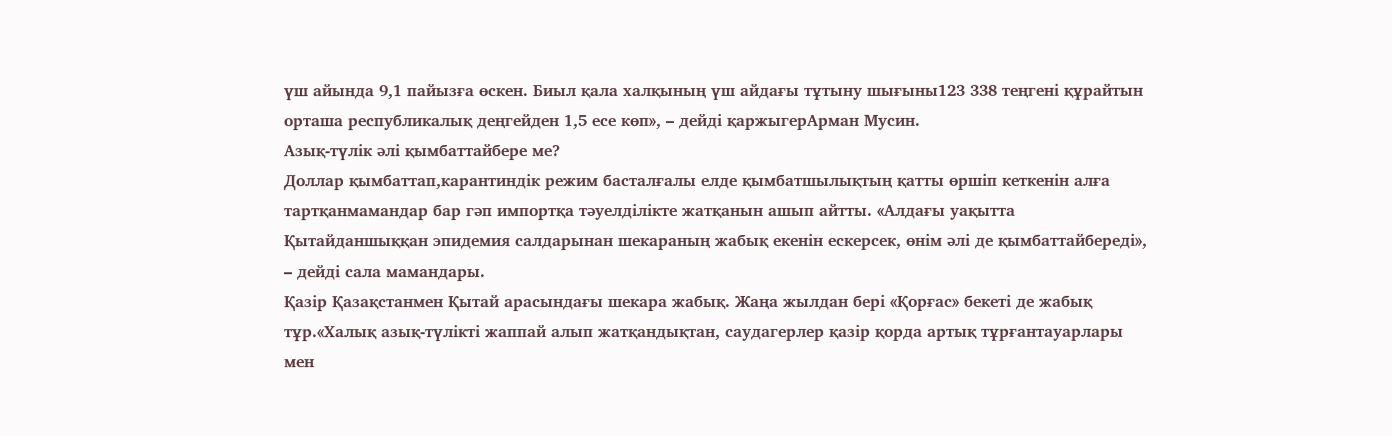үш айында 9,1 пайызға өскен. Биыл қала халқының үш айдағы тұтыну шығыны123 338 теңгені құрайтын орташа республикалық деңгейден 1,5 есе көп», – дейді қаржыгерАрман Мусин.
Азық-түлік әлі қымбаттайбере ме?
Доллар қымбаттап,карантиндік режим басталғалы елде қымбатшылықтың қатты өршіп кеткенін алға тартқанмамандар бар гәп импортқа тәуелділікте жатқанын ашып айтты. «Алдағы уақытта Қытайданшыққан эпидемия салдарынан шекараның жабық екенін ескерсек, өнім әлі де қымбаттайбереді», – дейді сала мамандары.
Қазір Қазақстанмен Қытай арасындағы шекара жабық. Жаңа жылдан бері «Қорғас» бекеті де жабық тұр.«Халық азық-түлікті жаппай алып жатқандықтан, саудагерлер қазір қорда артық тұрғантауарлары мен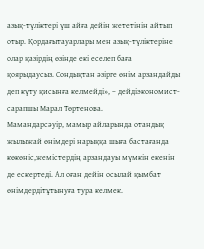азық-түліктері үш айға дейін жететінін айтып отыр. Қордағытауарлары мен азық-түліктеріне олар қазірдің өзінде екі еселеп баға қоярыдаусыз. Сондықтан әзірге өнім арзандайды деп күту қисынға келмейді», – дейдіэкономист-сарапшы Марал Төртенова.
Мамандарсәуір, мамыр айларында отандық жылыжай өнімдері нарыққа шыға бастағанда көкөніс,жемістердің арзандауы мүмкін екенін де ескертеді. Ал оған дейін осылай қымбат өнімдердітұтынуға тура келмек.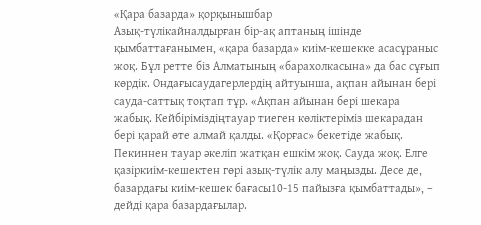«Қара базарда» қорқынышбар
Азық-түлікайналдырған бір-ақ аптаның ішінде қымбаттағанымен, «қара базарда» киім-кешекке асасұраныс жоқ. Бұл ретте біз Алматының «барахолкасына» да бас сұғып көрдік. Ондағысаудагерлердің айтуынша, ақпан айынан бері сауда-саттық тоқтап тұр. «Ақпан айынан бері шекара жабық. Кейбіріміздіңтауар тиеген көліктеріміз шекарадан бері қарай өте алмай қалды. «Қорғас» бекетіде жабық. Пекиннен тауар әкеліп жатқан ешкім жоқ. Сауда жоқ. Елге қазіркиім-кешектен гөрі азық-түлік алу маңызды. Десе де, базардағы киім-кешек бағасы10-15 пайызға қымбаттады», – дейді қара базардағылар.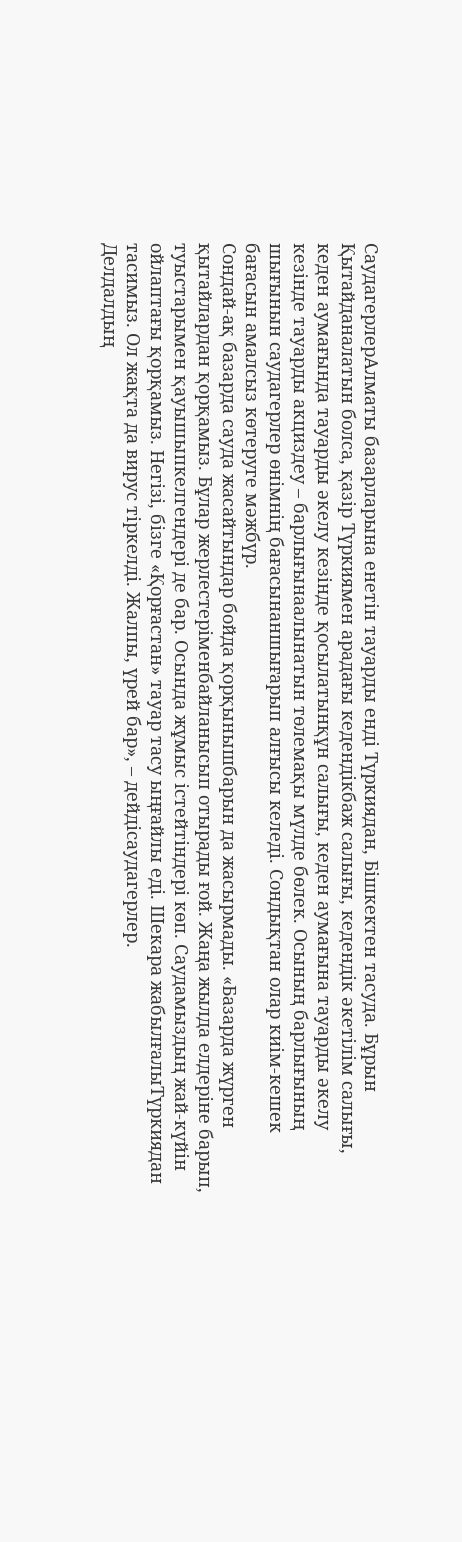СаудагерлерАлматы базарларына енетін тауарды енді Түркиядан, Бішкектен тасуда. Бұрын Қытайданалатын болса, қазір Түркиямен арадағы кедендікбаж салығы, кедендік әкетілім салығы, кеден аумағында тауарды әкелу кезінде қосылатынқұн салығы, кеден аумағына тауарды әкелу кезінде тауарды акциздеу – барлығынаалынатын төлемақы мүлде бөлек. Осының барлығының шығынын саудагерлер өнімнің бағасынаншығарып алғысы келеді. Сондықтан олар киім-кешек бағасын амалсыз көтеруге мәжбүр.
Сондай-ақ базарда сауда жасайтындар бойда қорқынышбарын да жасырмады. «Базарда жүрген қытайлардан қорқамыз. Бұлар жерлестеріменбайланысып отырады ғой. Жаңа жылда елдеріне барып, туыстарымен қауышыпкелгендері де бар. Осында жұмыс істейтіндері көп. Саудамыздың жай-күйін ойлаптағы қорқамыз. Негізі, бізге «Қорғастан» тауар тасу ыңғайлы еді. Шекара жабылғалыТүркиядан тасимыз. Ол жақта да вирус тіркелді. Жалпы, үрей бар», – дейдісаудагерлер.
Делдалдың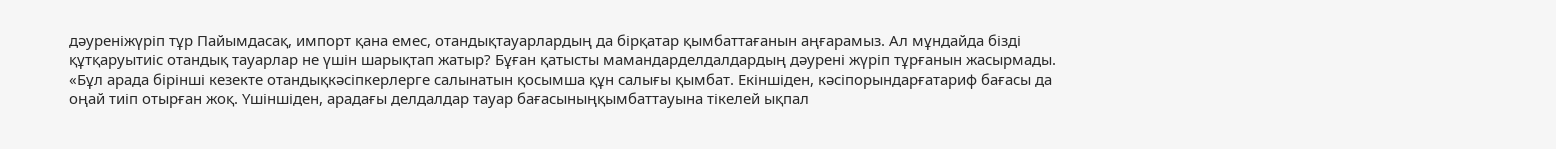дәуреніжүріп тұр Пайымдасақ, импорт қана емес, отандықтауарлардың да бірқатар қымбаттағанын аңғарамыз. Ал мұндайда бізді құтқаруытиіс отандық тауарлар не үшін шарықтап жатыр? Бұған қатысты мамандарделдалдардың дәурені жүріп тұрғанын жасырмады. «Бұл арада бірінші кезекте отандықкәсіпкерлерге салынатын қосымша құн салығы қымбат. Екіншіден, кәсіпорындарғатариф бағасы да оңай тиіп отырған жоқ. Үшіншіден, арадағы делдалдар тауар бағасыныңқымбаттауына тікелей ықпал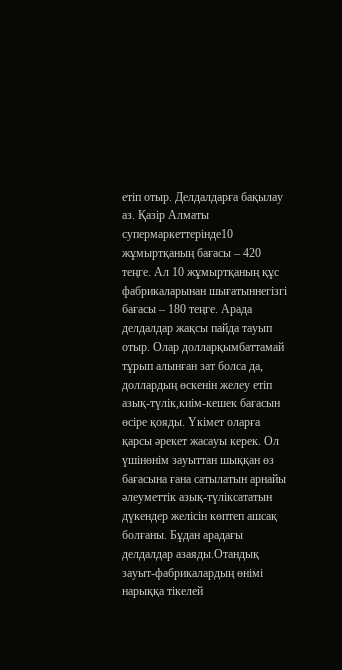етіп отыр. Делдалдарға бақылау аз. Қазір Алматы супермаркеттерінде10 жұмыртқаның бағасы – 420 теңге. Ал 10 жұмыртқаның құс фабрикаларынан шығатыннегізгі бағасы – 180 теңге. Арада делдалдар жақсы пайда тауып отыр. Олар долларқымбаттамай тұрып алынған зат болса да, доллардың өскенін желеу етіп азық-түлік,киім-кешек бағасын өсіре қояды. Үкімет оларға қарсы әрекет жасауы керек. Ол үшінөнім зауыттан шыққан өз бағасына ғана сатылатын арнайы әлеуметтік азық-түліксататын дүкендер желісін көптеп ашсақ болғаны. Бұдан арадағы делдалдар азаяды.Отандық зауыт-фабрикалардың өнімі нарыққа тікелей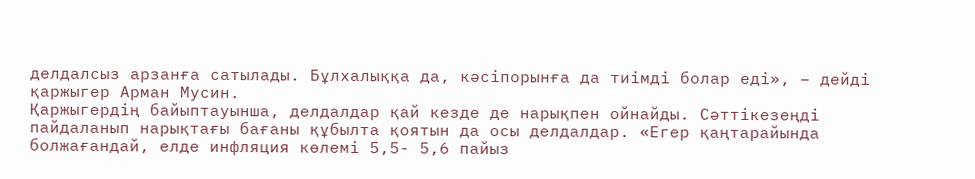делдалсыз арзанға сатылады. Бұлхалыққа да, кәсіпорынға да тиімді болар еді», – дейді қаржыгер Арман Мусин.
Қаржыгердің байыптауынша, делдалдар қай кезде де нарықпен ойнайды. Сәттікезеңді пайдаланып нарықтағы бағаны құбылта қоятын да осы делдалдар. «Егер қаңтарайында болжағандай, елде инфляция көлемі 5,5- 5,6 пайыз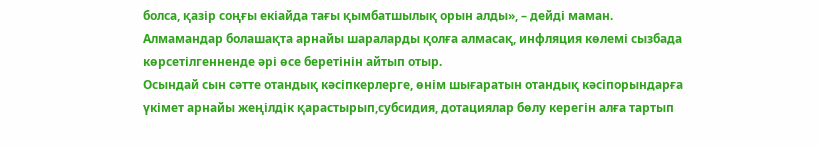болса, қазір соңғы екіайда тағы қымбатшылық орын алды», – дейді маман.
Алмамандар болашақта арнайы шараларды қолға алмасақ, инфляция көлемі сызбада көрсетілгенненде әрі өсе беретінін айтып отыр.
Осындай сын сәтте отандық кәсіпкерлерге, өнім шығаратын отандық кәсіпорындарға үкімет арнайы жеңілдік қарастырып,субсидия, дотациялар бөлу керегін алға тартып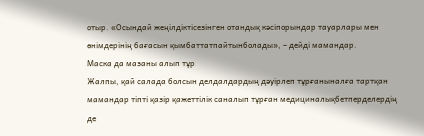отыр. «Осындай жеңілдіктісезінген отандық кәсіпорындар тауарлары мен өнімдерінің бағасын қымбаттатпайтынболады», – дейді мамандар.
Маска да мазаны алып тұр
Жалпы, қай салада болсын делдалдардың дәуірлеп тұрғаныналға тартқан мамандар тіпті қазір қажеттілік саналып тұрған медициналықбетперделердің де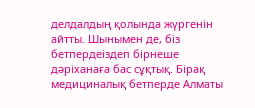делдалдың қолында жүргенін айтты. Шынымен де, біз бетпердеіздеп бірнеше дәріханаға бас сұқтық. Бірақ медициналық бетперде Алматы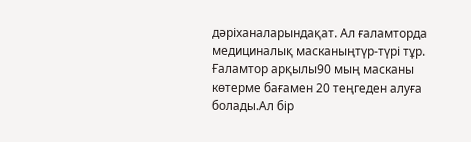дәріханаларындақат. Ал ғаламторда медициналық масканыңтүр-түрі тұр.
Ғаламтор арқылы90 мың масканы көтерме бағамен 20 теңгеден алуға болады.Ал бір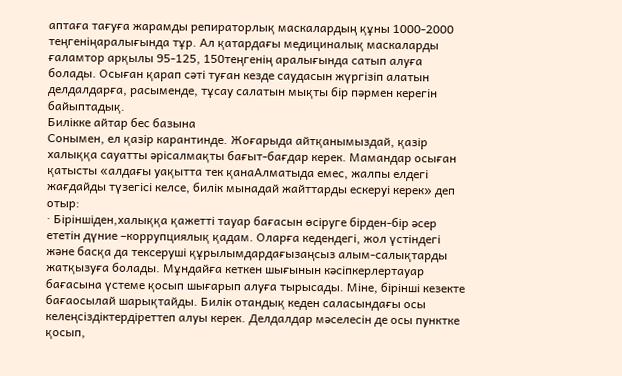аптаға тағуға жарамды репираторлық маскалардың құны 1000-2000 теңгеніңаралығында тұр. Ал қатардағы медициналық маскаларды ғаламтор арқылы 95-125, 150теңгенің аралығында сатып алуға болады. Осыған қарап сәті туған кезде саудасын жүргізіп алатын делдалдарға, расыменде, тұсау салатын мықты бір пәрмен керегін байыптадық.
Билікке айтар бес базына
Сонымен, ел қазір карантинде. Жоғарыда айтқанымыздай, қазір халыққа сауатты әрісалмақты бағыт-бағдар керек. Мамандар осыған қатысты «алдағы уақытта тек қанаАлматыда емес, жалпы елдегі жағдайды түзегісі келсе, билік мынадай жайттарды ескеруі керек» деп отыр:
· Біріншіден,халыққа қажетті тауар бағасын өсіруге бірден-бір әсер ететін дүние –коррупциялық қадам. Оларға кедендегі, жол үстіндегі және басқа да тексеруші құрылымдардағызаңсыз алым-салықтарды жатқызуға болады. Мұндайға кеткен шығынын кәсіпкерлертауар бағасына үстеме қосып шығарып алуға тырысады. Міне, бірінші кезекте бағаосылай шарықтайды. Билік отандық кеден саласындағы осы келеңсіздіктердіреттеп алуы керек. Делдалдар мәселесін де осы пунктке қосып,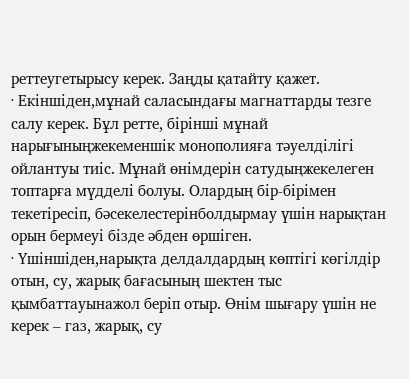реттеугетырысу керек. Заңды қатайту қажет.
· Екіншіден,мұнай саласындағы магнаттарды тезге салу керек. Бұл ретте, бірінші мұнай нарығыныңжекеменшік монополияға тәуелділігі ойлантуы тиіс. Мұнай өнімдерін сатудыңжекелеген топтарға мүдделі болуы. Олардың бір-бірімен текетіресіп, бәсекелестерінболдырмау үшін нарықтан орын бермеуі бізде әбден өршіген.
· Үшіншіден,нарықта делдалдардың көптігі көгілдір отын, су, жарық бағасының шектен тыс қымбаттауынажол беріп отыр. Өнім шығару үшін не керек – газ, жарық, су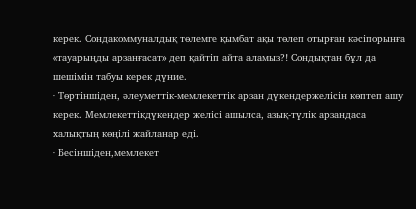керек. Сондакоммуналдық төлемге қымбат ақы төлеп отырған кәсіпорынға «тауарыңды арзанғасат» деп қайтіп айта аламыз?! Сондықтан бұл да шешімін табуы керек дүние.
· Төртіншіден, әлеуметтік-мемлекеттік арзан дүкендержелісін көптеп ашу керек. Мемлекеттікдүкендер желісі ашылса, азық-түлік арзандаса халықтың көңілі жайланар еді.
· Бесіншіден,мемлекет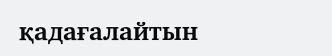қадағалайтын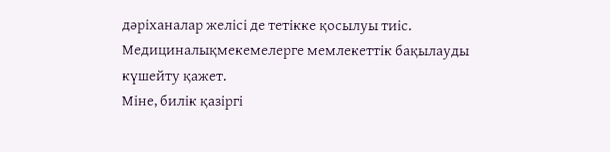дәріханалар желісі де тетікке қосылуы тиіс. Медициналықмекемелерге мемлекеттік бақылауды күшейту қажет.
Міне, билік қазіргі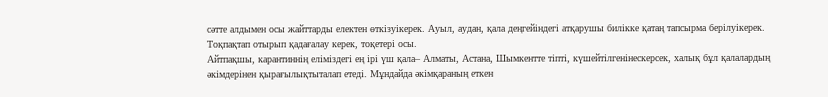сәтте алдымен осы жайттарды електен өткізуікерек. Ауыл, аудан, қала деңгейіндегі атқарушы билікке қатаң тапсырма берілуікерек. Тоқпақтап отырып қадағалау керек, тоқетері осы.
Айтпақшы, карантиннің еліміздегі ең ірі үш қала– Алматы, Астана, Шымкентте тіпті, күшейтілгенінескерсек, халық бұл қалалардың әкімдерінен қырағылықтыталап етеді. Мұндайда әкімқараның еткен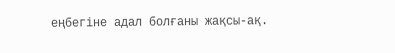еңбегіне адал болғаны жақсы-ақ.